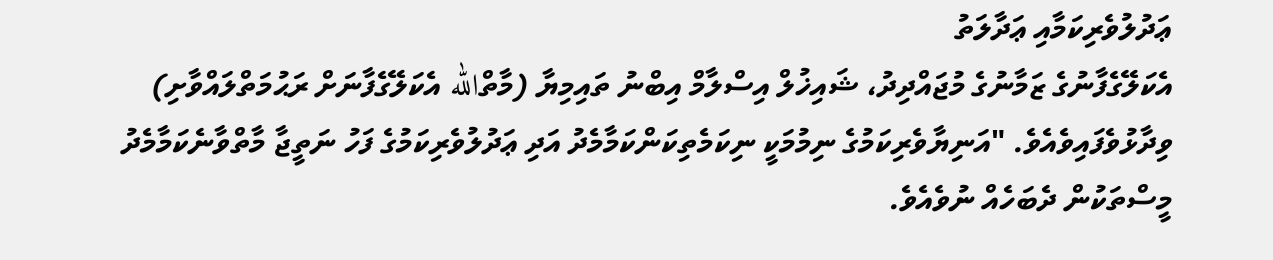ޢަދުލުވެރިކަމާއި ޢަދާލަތު
އެކަލޭގެފާނުގެ ޒަމާނުގެ މުޖައްދިދު، ޝައިޚުލް އިސްލާމް އިބްނު ތައިމިޔާ (މާތްالله އެކަލޭގެފާނަށް ރަޙުމަތްލައްވާށި) ވިދާޅުވެފައިވެއެވެ. "އަނިޔާވެރިކަމުގެ ނިމުމަކީ ނިކަމެތިކަންކަމާމެދު އަދި ޢަދުލުވެރިކަމުގެ ފަހު ނަތީޖާ މާތްވާނެކަމާމެދު މީސްތަކުން ދެބަހެއް ނުވެއެވެ.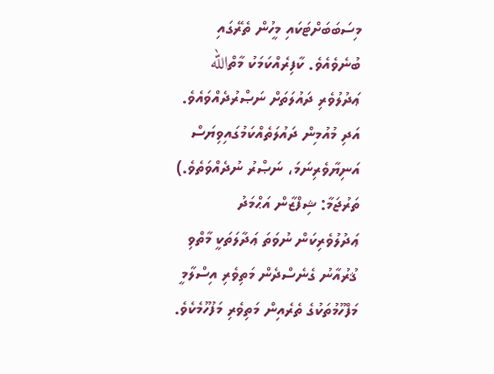މިސަބަބަށްޓަކައި މީހުން ތެރޭގައި ބުނެވެއެވެ. ކާފިރެއްކަމަކު މާތްالله ޢަދުލުވެރި ދައުލަތަށް ނަޞްރުދެއްވައެވެ. އަދި މުއުމިން ދައުލަތެއްކަމުގައިވިޔަސް އަނިޔާވެރިނަމަ، ނަޞްރު ނުދެއްވަތެވެ.)
ތަރުޖަމާ: ޝިފްޒާން އަޙްމަދު
ޢަދުލުވެރިކަން ނުވަތަ ޢަދާލަތަކީ މާތްވި ޤުރުއާނު ގެނެސްދެން މަތިވެރި އިސްލާމީ މަފްހޫމުތަކުގެ ތެރެއިން މަތިވެރި މަފުހޫމެކެވެ.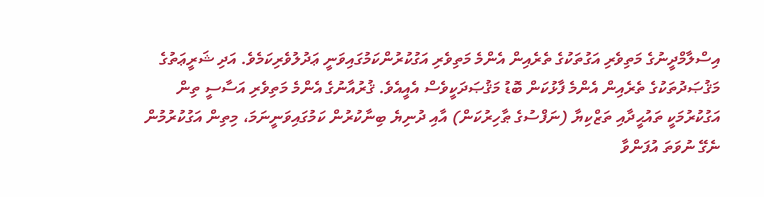އިސްލާމްދީނުގެ މަތިވެރި އަގުތަކުގެ ތެރެއިން އެންމެ މަތިވެރި އަގުކުރުންކަމުގައިވަނީ ޢަދުލުވެރިކަމެވެ. އަދި ޝަރީޢަތުގެ މަޤުޞަދުތަކުގެ ތެރެއިން އެންމެ ފާޅުކަން ބޮޑު މަޤުޞަދަކީވެސް އެއީއެވެ. ޤުރުއާނުގެ އެންމެ މަތިވެރި އަސާސީ ތިން އަގުކުރުމަކީ ތައުޙީދާއި ތަޒްކިޔާ (ނަފްސުގެ ޠާހިރުކަން) އާއި ދުނިޔެ ބިނާކުރުން ކަމުގައިވަނީނަމަ، މިތިން އަގުކުރުމުން ނެގޭ ނުވަތަ އުފަންވާ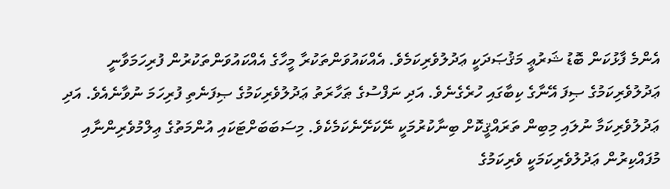އެންމެ ފާޅުކަން ބޮޑު ޝަރުޢީ މަޤުޞަދަކީ ޢަދުލުވެރިކަމެވެ. އެއްކައުވަންތަކުރާ މީހާގެ އެއްކައުވަންތަކުރުން ފުރިހަމަވާނީ ޢަދުލުވެރިކަމުގެ ޞިފަ އޭނާގެ ކިބާގައި ހުރެގެނެވެ. އަދި ނަފްސުގެ ޠަހާރަތު ޢަދުލުވެރިކަމުގެ ޞިފަނެތި ފުރިހަމަ ނުވާނެއެވެ. އަދި ޢަދުލުވެރިކަމާ ނުލައި މިބިން ތަރައްޤީކޮށް ބިނާކުރުމަކީ ނޭކަށޭނެކަމެކެވެ. މިސަބަބަށްޓަކައި އުންމަތުގެ ޢިލްމުވެރިންނާއި މުފައްކިރުން ޢަދުލުވެރިކަމަކީ ވެރިކަމުގެ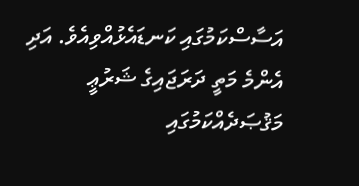އަސާސްކަމުގައި ކަނޑައެޅުއްވިއެވެ. އަދި އެންމެ މަތީ ދަރަޖައިގެ ޝަރުޢީ މަޤުޞަދެއްކަމުގައި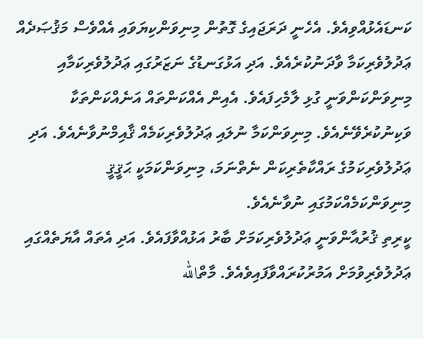ކަނޑައެޅުއްވިއެވެ. އެހެނީ ދަރަޖައިގެ ގޮތުން މިނިވަންކިޔަވައި އެއްވެސް މަޤުޞަދެއް ޢަދުލުވެރިކަމާ ވާދަނުކުރެއެވެ. އަދި އަޅުގަނޑުގެ ނަޒަރުގައި ޢަދުލުވެރިކަމާއި މިނިވަންކަންވަނީ ގުޅި ލާމެހިފައެވެ. އެއިން އެއްކަންތައް އަނެއްކަންތަކާ ވަކިނުކުރެވޭނެއެވެ. މިނިވަންކަމާ ނުލައި ޢަދުލުވެރިކަމެއް ޤާއިމްނުވާނެއެވެ. އަދި ޢަދުލުވެރިކަމުގެ ރައްކާތެރިކަން ނެތްނަމަ، މިނިވަންކަމަކީ ޙަޤީޤީ މިނިވަންކަމެއްކަމުގައި ނުވާނެއެވެ.
ކީރިތި ޤުރުއާންވަނީ ޢަދުލުވެރިކަމަށް ބާރު އަޅުއްވާފައެވެ. އަދި އެތައް އާޔަތެއްގައި ޢަދުލުވެރިވުމަށް އަމުރުކުރައްވާފައިވެއެވެ. މާތްالله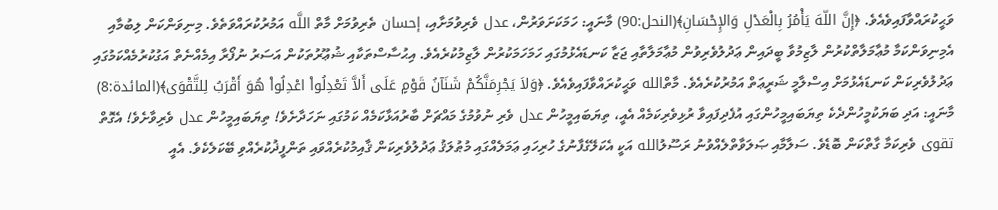ވަޙީކުރައްވާފައިވެއެވެ. ﴿إِنَّ اللّهَ يَأْمُرُ بِالْعَدْلِ وَالإِحْسَانِ﴾(النحل:90) މާނައީ: ހަމަކަށަވަރުން، عدل ވެރިވުމަށާއި، إحسان ތެރިވުމަށް މާތް اللَّه އަމުރުކުރައްވަތެވެ. މިނިވަންކަން ލިބުމާއި އެމިނިވަންކަމާ މުޢާމަލާތްކުރުން ލާޒިމުވާ ބީދައިން ޢަދުލުވެރިވުން މުޢާމަލާތާއި ޖަޒާ ކަނޑައެޅުމުގައި ހަމަހަމަކުރުން ލާޒިމުކުރެއެވެ. އިޙުސާސްތަކާއި ޝުޢޫރުތަކުން އަސަރު ނުފޯރާ އިމެއްނެތް އަގުކުރުމެއްކަމުގައި ޢަދުލުވެރިކަން ކަނޑައެޅުމަށް އިސްލާމީ ޝަރީޢަތް އަމުރުކުރެއެވެ. މާތްالله ވަޙީކުރައްވާފައިވެއެވެ. ﴿وَلاَ يَجْرِمَنَّكُمْ شَنَآنُ قَوْمٍ عَلَى أَلاَّ تَعْدِلُواْ اعْدِلُواْ هُوَ أَقْرَبُ لِلتَّقْوَى﴾(المائدة:8) މާނައީ: އަދި ބަޔަކުމީހުންދެކެ ތިޔަބައިމީހުންގައި އުފެދިފައިވާ ރުޅިވެރިކަމެއް އެއީ، ތިޔަބައިމީހުން عدل ވެރި ނުވުމުގެ މައްޗަށް ބާރުއަޅާކަމެއް ކަމުގައި ނަހަދާށެވެ! ތިޔަބައިމީހުން عدل ވެރިވާށެވެ! އެގޮތް تقوى ވެރިކަމާ ގާތްކަން ބޮޑެވެ. ސަލާމާއި ޞަލަވާތްލެއްވުނު ރަސޫލުالله އަކީ އެކަލޭގެފާނުގެ ހުރިހައި ޢަމަލެއްގައި މުޠުލަޤު ޢަދުލުވެރިކަން ޤާއިމުކުރެއްވައި ތަންފީޛުކުރެއްވި ބޭކަލެކެވެ. އެއީ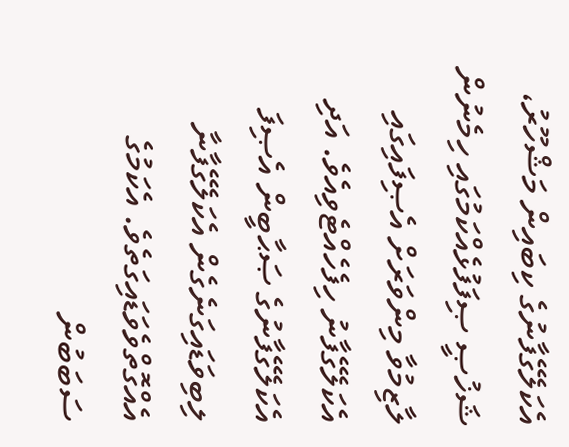އެކަލޭގެފާނުގެ ކިބައިން މަޝްހޫރު، ޝަޚުޞީ ޞިފަފުޅެއްކަމުގައި ހިމެނުން ލާޒިމުވާ މިންވަރަށް އެޞިފައިގައި އެކަލޭގެފާނު ހިފެހެއްޓެވިއެވެ. އަދި އެކަލޭގެފާނުގެ ޞަޙާބީން އެޞިފަ ލިބިވަޑައިގަނެގެން އެކަލޭގެފާނާ އެއްގޮތްވެވަޑައިގަތެވެ. އެކަމުގެ ސަބަބުން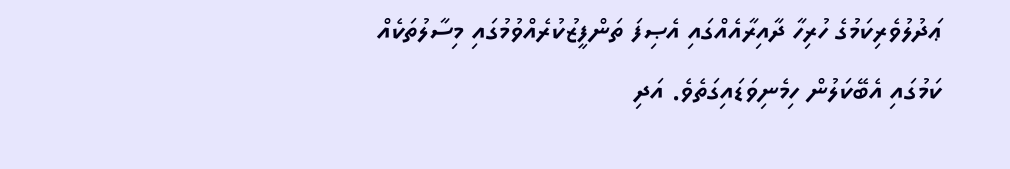ޢަދުލުވެރިކަމުގެ ހުރިހާ ދާއިރާއެއްގައި އެޞިފަ ތަންފީޒުކުރެއްވުމުގައި މިސާލުތަކެއް ކަމުގައި އެބޭކަލުން ހިމެނިވަޑައިގަތެވެ. އަދި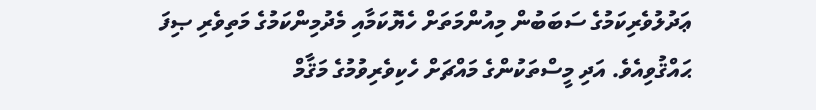ޢަދުލުވެރިކަމުގެ ސަބަބުން މިއުންމަތަށް ހެޔޮކަމާއި މެދުމިންކަމުގެ މަތިވެރި ޞިފަ ޙައްޤުވިއެވެ. އަދި މީސްތަކުންގެ މައްޗަށް ހެކިވެރިވުމުގެ މަޤާމް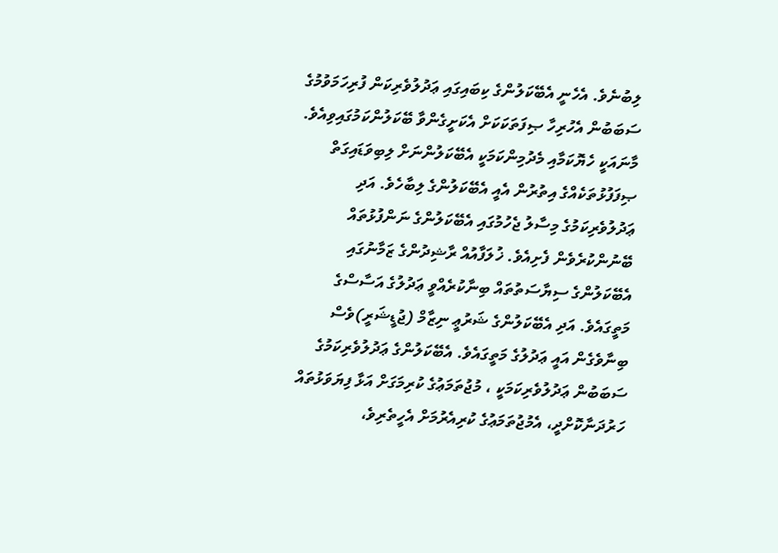ލިބުނެވެ. އެހެނީ އެބޭކަލުންގެ ކިބައިގައި ޢަދުލުވެރިކަން ފުރިހަމަވުމުގެ ސަބަބުން އެހުރިހާ ޞިފަތަކަކަށް އެކަށީގެންވާ ބޭކަލުންކަމުގައިވިއެވެ. މާނައަކީ ހެޔޮކަމާއި މެދުމިންކަމަކީ އެބޭކަލުންނަށް ލިބިވަޑައިގަތް ޞިފަފުޅުތަކެއްގެ އިތުރުން އެއީ އެބޭކަލުންގެ ލިބާހެވެ. އަދި ޢަދުލުވެރިކަމުގެ މިސާލު ޖެހުމުގައި އެބޭކަލުންގެ ނަންފުޅުތައް ބޭނުންކުރެވެން ފެށިއެވެ. ޚުލަފާއުއް ރާޝިދުންގެ ޒަމާނުގައި އެބޭކަލުންގެ ސިޔާސަތުތައް ބިނާކުރެއްވީ ޢަދުލުގެ އަސާސްގެ މަތީގައެވެ. އަދި އެބޭކަލުންގެ ޝަރުޢީ ނިޒާމް (ޖުޑީޝަރީ)ވެސް ބިނާވެގެން އައީ ޢަދުލުގެ މަތީގައެވެ. އެބޭކަލުންގެ ޢަދުލުވެރިކަމުގެ ސަބަބުން ޢަދުލުވެރިކަމަކީ ، މުޖުތަމަޢުގެ ކުރިމަގަށް އަޅާ ފިޔަވަޅުތައް ހަރުދަނާކޮށްދީ، އެމުޖުތަމަޢުގެ ކުރިއެރުމަށް އެހީތެރިވެ،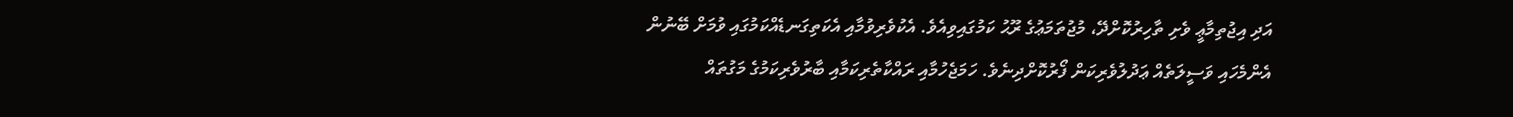އަދި އިޖުތިމާޢީ ވެށި ތާހިރުކޮށްދޭ، މުޖުތަމަޢުގެ ރޫޙު ކަމުގައިވިއެވެ. އެކުވެރިވުމާއި އެކަތިގަނޑެއްކަމުގައި ވުމަށް ބޭނުން އެންމެހައި ވަސީލަތެއް ޢަދުލުވެރިކަން ފޯރުކޮށްދިނެވެ. ހަމަޖެހުމާއި ރައްކާތެރިކަމާއި ބާރުވެރިކަމުގެ މަގުތައް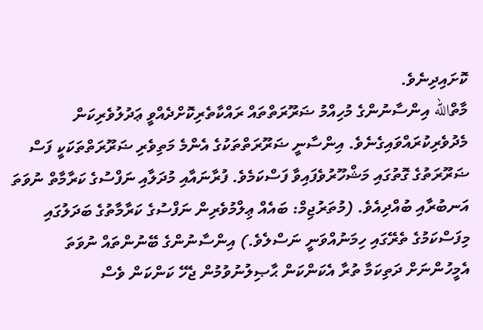ކޮށައިދިނެވެ.
މާތްالله އިންސާނުންގެ މުހިއްމު ޟަރޫރަތްތައް ރައްކާތެރިކޮށްދެއްވީ ޢަދުލުވެރިކަން މެދުވެރިކުރައްވައިގެނެވެ. އިންސާނީ ޟަރޫރަތްތަކުގެ އެންމެ މަތިވެރި ޟަރޫރަތްތަކަކީ ފަސް ޟަރޫރަތުގެ ގޮތުގައި މަޝްހޫރުވެފައިވާ ފަސްކަމެވެ. ފުރާނައާއި މުދަލާއި ނަފްސުގެ ކަރާމާތް ނުވަތަ އަނބުރާއި ބުއްދިއެވެ. (މުތަރުޖިމް: ބައެއް ޢިލްމުވެރިން ނަފްސުގެ ކަރާމާތުގެ ބަދަލުގައި މިފަސްކަމުގެ ތެރޭގައި ހިމަނުއްވަނީ ނަސްލެވެ.) އިންސާނުންގެ ބޭނުންތައް ނުވަތަ އެމީހުންނަށް ދަތިކަމާ ތުރާ އެކަންކަން ޙާޞިލުނުވުމުން ޖެހޭ ކަންކަން ވެސް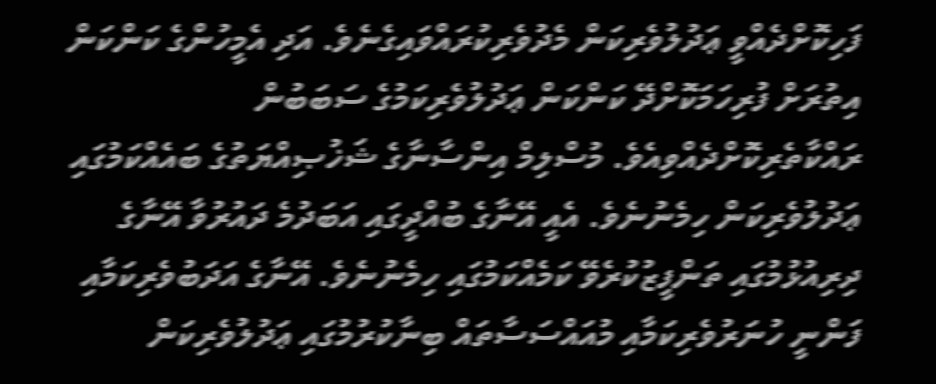ފަހިކޮށްދެއްވީ ޢަދުލުވެރިކަން މެދުވެރިކުރައްވައިގެނެވެ. އަދި އެމީހުންގެ ކަންކަން އިތުރަށް ފުރިހަމަކޮށްދޭ ކަންކަން ޢަދުލުވެރިކަމުގެ ސަބަބުން ރައްކާތެރިކޮށްދެއްވިއެވެ. މުސްލިމް އިންސާނާގެ ޝަޚުޞިއްޔަތުގެ ބައެއްކަމުގައި ޢަދުލުވެރިކަން ހިމެނުނެވެ. އެއީ އޭނާގެ ބުއްދީގައި އަބަދުމެ ދައުރުވާ އޭނާގެ ދިރިއުޅުމުގައި ތަންފީޒުކުރެވޭ ކަމެއްކަމުގައި ހިމެނުނެވެ. އޭނާގެ އަދަބުވެރިކަމާއި ފަންނީ ހުނަރުވެރިކަމާއި މުއައްސަސާތައް ބިނާކުރުމުގައި ޢަދުލުވެރިކަން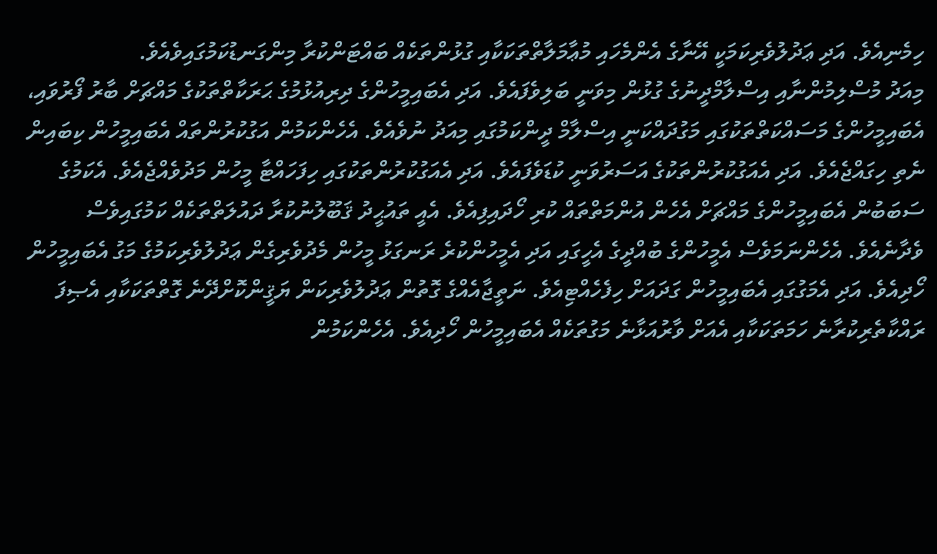ހިމެނިއެވެ. އަދި ޢަދުލުވެރިކަމަކީ އޭނާގެ އެންމެހައި މުޢާމަލާތްތަކަކާއި ގުޅުންތަކެއް ބައްޓަންކުރާ މިންގަނޑުކަމުގައިވެއެވެ.
މިއަދު މުސްލިމުންނާއި އިސްލާމްދީނުގެ ގުޅުން މިވަނީ ބަލިވެފައެވެ. އަދި އެބައިމީހުންގެ ދިރިއުޅުމުގެ ޙަރަކާތްތަކުގެ މައްޗަށް ބާރު ފޯރުވައި، އެބައިމީހުންގެ މަސައްކަތްތަކުގައި މަގުދައްކަނީ އިސްލާމް ދީންކަމުގައި މިއަދު ނުވެއެވެ. އެހެންކަމުން އަގުކުރުންތައް އެބައިމީހުން ކިބައިން ނެތި ހިގައްޖެއެވެ. އަދި އެއަގުކުރުންތަކުގެ އަސަރުވަނީ ކުޑަވެފައެވެ. އަދި އެއަގުކުރުންތަކުގައި ހިފަހައްޓާ މީހުން މަދުވެއްޖެއެވެ. އެކަމުގެ ސަބަބުން އެބައިމީހުންގެ މައްޗަށް އެހެން އުންމަތްތައް ކުރި ހޯދައިފިއެވެ. އެއީ ތައުޙީދު ޤަބޫލުނުކުރާ ދައުލަތްތަކެއް ކަމުގައިވެސް ވެދާނެއެވެ. އެހެންނަމަވެސް އެމީހުންގެ ބުއްދީގެ އެހީގައި އަދި އެމީހުންކުރެ ރަނގަޅު މީހުން މެދުވެރިގެން ޢަދުލުވެރިކަމުގެ މަގު އެބައިމީހުން ހޯދިއެވެ. އަދި އެމަގުގައި އެބައިމީހުން ގަދައަށް ހިފެހެއްޓިއެވެ. ނަތީޖާއެއްގެ ގޮތުން ޢަދުލުވެރިކަން ޔަޤީންކޮށްދޭނެ ގޮތްތަކަކާއި އެޞިފަ ރައްކާތެރިކުރާނެ ހަމަތަކަކާއި އެއަށް ވާރުއަޅާނެ މަގުތަކެއް އެބައިމީހުން ހޯދިއެވެ. އެހެންކަމުން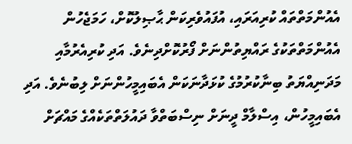އެއުންމަތްތައް ކުރިއަރައި، އުފައުވެރިކަން ޙާޞިލުކޮށް، ހަމަޖެހުން އެއުންމަތްތަކުގެ ރައްޔިތުންނަށް ފޯރުކޮށްދިނެވެ. އަދި ކުރިއެރުމާއި މަދަނިއްޔަތު ބިނާކުރުމުގެ ކުޅަދާނަކަން އެބައިމީހުންނަށް ލިބުނެވެ. އަދި އެބައިމީހުން، އިސްލާމް ދީނަށް ނިސްބަތްވާ ދައުލަތްތަކެއްގެ މައްޗަށް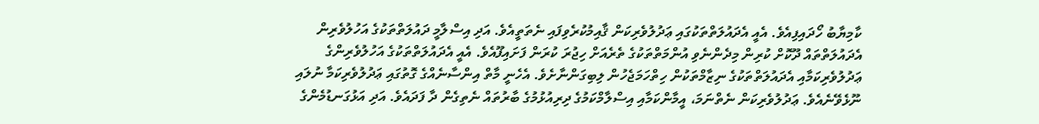ކާމިޔާބު ހޯދައިފިއެވެ. އެއީ އެދައުލަތްތަކުގައި ޢަދުލުވެރިކަން ޤާއިމުކުރެވިފައި ނެތަތީއެވެ. އަދި އިސްލާމީ ދައުލަތްތަކުގެ އަހުލުވެރިން އެދައުލަތްތައް ދޫކޮށް ކުރިން މިދެންނެވި އުންމަތްތަކުގެ ތެރެއަށް ހިޖުރަ ކުރަން ފަށައިފޫއެވެ. އެއީ އެދައުލަތްތަކުގެ އަހުލުވެރިންގެ ޢަދުލުވެރިކަމާއި އެދައުލަތްތަކުގެ ނިޒާމްތަކުން ހިތްހަމަޖެހުން ލިބިގަންނާށެވެ. އެހެނީ މާތް އިންސާނެއްގެ ގޮތުގައި ޢަދުލުވެރިކަމާ ނުލައި ނޫޅެވޭނެއެވެ. ޢަދުލުވެރިކަން ނެތްނަމަ، އީމާންކަމާއި އިސްލާމްކަމުގެ ދިރިއުޅުމުގެ ބާރުތައް ނެތިގެން ދާ ފަދައެވެ. އަދި އަޅުގަނޑުމެންގެ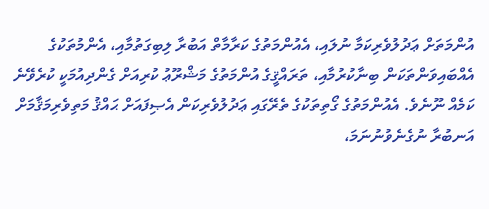އުންމަތަށް ޢަދުލުވެރިކަމާ ނުލައި، އެއުންމަތުގެ ކަރާމާތް އަބުރާ ލިބިގަތުމާއި، އެންމުތަކުގެ އެއްބައިވަންތަކަން ބިނާކުރުމާއި، ތަރައްޤީގެ އުންމަތުގެ މަޝްރޫޢު ކުރިއަށް ގެންދިއުމަކީ ކުރެވޭނެ ކަމެއް ނޫނެވެ. އެއުންމަތުގެ ގޯތިތަކުގެ ތެރޭގައި ޢަދުލުވެރިކަން އެޞިފައަށް ޙައްޤު މަތިވެރިމަޤާމަށް އަނބުރާ ނުގެނެވުނުނަމަ،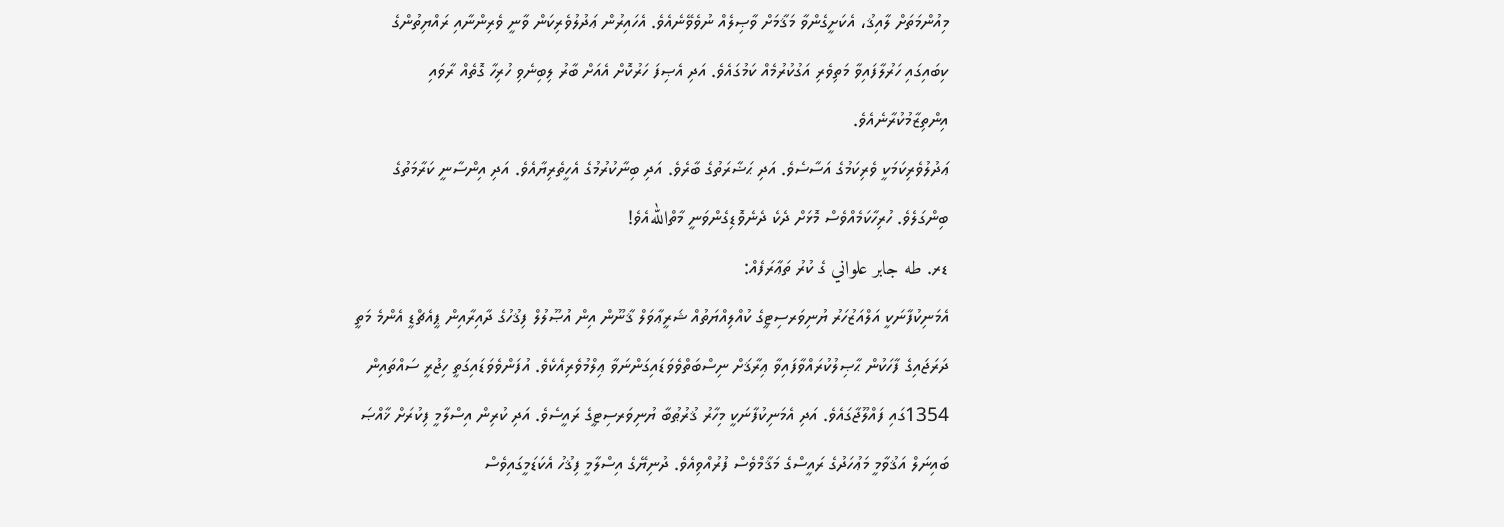މިއުންމަތަށް ލާއިޤު، އެކަށީގެންވާ މަޤާމަށް ވާޞިލެއް ނުވެވޭނެއެވެ. އެހައިރުން ޢަދުލުވެރިކަން ވާނީ ވެރިންނާއި ރައްޔިތުންގެ ކިބައިގައި ހަރުލާފައިވާ މަތިވެރި އަގުކުރުމެއް ކަމުގައެވެ. އަދި އެޞިފަ ހަރުކޮށް އެއަށް ބާރު ލިބިނެވި ހުރިހާ ގޮތެއް ރާވައި އިންތިޒާމުކުރާނެއެވެ.
ޢަދުލުވެރިކަމަކީ ވެރިކަމުގެ އަސާސެވެ. އަދި ޙަޟާރަތުގެ ބާރެވެ. އަދި ބިނާކުރުމުގެ އެހީތެރިޔާއެވެ. އަދި އިންސާނީ ކަރާމަތުގެ ބިންގަލެވެ. ހުރިހާކަމެއްވެސް މޮޅަށް ދެކެ ދެނެވޮޑިގެންވަނީ މާތްاللهއެވެ!
ޑރ. طه جابر علواني ގެ ކުރު ތަޢާރަފެއް:
އެމަނިކުފާނަކީ އަލްއަޒުހަރު ޔުނިވަރސިޓީގެ ކުއްލިއްޔަތުއް ޝަރީޢާވަލް ޤާނޫން އިން އުޞޫލުލް ފިޤުހުގެ ދާއިރާއިން ޕީއެޗްޑީ އެންމެ މަތީ ދަރަޖައިގެ ފާހަކުން ޙާޞިލުކުރައްވާފައިވާ ޢިރާޤަށް ނިސްބަތްވެވަޑައިގަންނަވާ ޢިލްމުވެރިއެކެވެ. އުފަންވެވަޑައިގަތީ ހިޖުރީ ސައްތައިން 1354ގައި ފައްލޫޖާގައެވެ. އަދި އެމަނިކުފާނަކީ މިހާރު ޤުރުޠުބާ ޔުނިވަރސިޓީގެ ރައީސެވެ. އަދި ކުރިން އިސްލާމީ ފިކުރަށް ޚާއްޞަ ބައިނަލް އަޤުވާމީ މަޢުހަދުގެ ރައީސްގެ މަޤާމްވެސް ފުރުއްވިއެވެ. ދުނިޔޭގެ އިސްލާމީ ފިޤުހު އެކަޑަމީގައިވެސް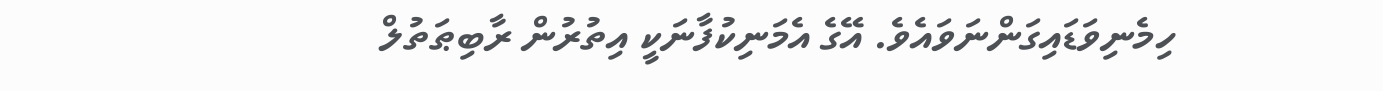ހިމެނިވަޑައިގަންނަވައެވެ. އޭގެ އެމަނިކުފާނަކީ އިތުރުން ރާބިޠަތުލް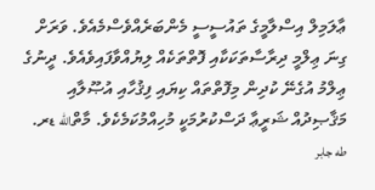ޢާލަމިލް އިސްލާމީގެ ތައުސީސީ މެންބަރެއްވެސްމެއެވެ. ވަރަށް ގިނަ ޢިލްމީ ދިރާސާތަކަކާއި ފޮތްތަކެއް ލިޔުއްވާފައިވެއެވެ. ދީނުގެ ޢިލްމު އުގެނޭ ކުދިން މިފޮތްތައް ކިޔައި ފިޤުހާއި އުޞޫލާއި މަޤާޞިދުއް ޝަރީޢާ ދަސްކުރުމަކީ މުހިއްމުކަމެކެވެ. މާތްالله ޑރ. طه جابر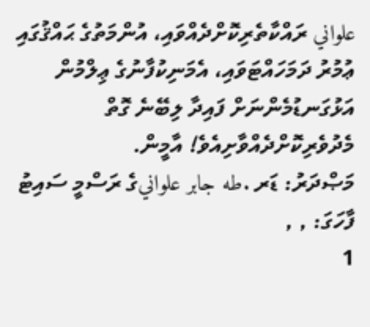علواني ރައްކާތެރިކޮށްދެއްވައި، އުންމަތުގެ ޙައްޤުގައި ޢުމުރު ދަމަހައްޓަވައި، އެމަނިކުފާނުގެ ޢިލްމުން އަޅުގަނޑުމެންނަށް ފައިދާ ލިބޭނެ ގޮތް މެދުވެރިކޮށްދެއްވާށިއެވެ! އާމީން.
މަޞްދަރު: ޑަރ .طه جابر علوانيގެ ރަސްމީ ސައިޓު
ފާހަގަ: , ,
1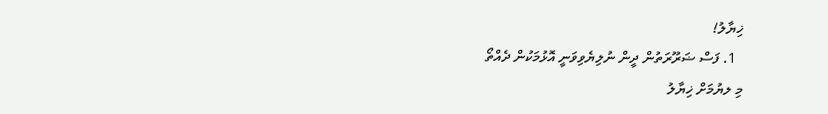ޚިޔާލު!
  1. ފަސް ޟަރޫރަތުން ދީން ނުލިޔެވިވަނީ އޮޅުމަކުން ދެއްތޯ
މި ލޔުމަށް ޚިޔާލު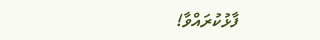ފާޅުކުރައްވާ!